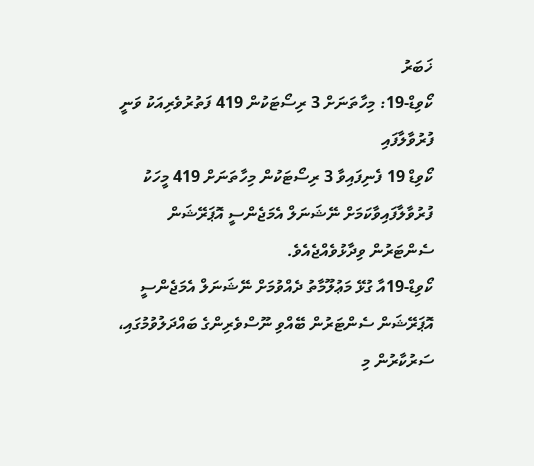ޚަބަރު
ކޯވިޑް-19: މިހާތަނަށް 3 ރިސޯޓަކުން 419 ފަތުރުވެރިއަކު ވަނީ ފުރުވާލާފައި
ކޯވިޑް 19 ފެނިފައިވާ 3 ރިސޯޓަކުން މިހާތަނަށް 419 މީހަކު ފުރުވާލާފައިވާކަމަށް ނޭޝަނަލް އެމަޖެންސީ އޮޕަރޭޝަން ސެންޓަރުން ވިދާޅުވެއްޖެއެވެ.
ކޯވިޑް-19އާ ގުޅޭ މަޢުލޫމާތު ދެއްވުމަށް ނޭޝަނަލް އެމަޖެންސީ އޮޕަރޭޝަން ސެންޓަރުން ބޭއްވި ނޫސްވެރިންގެ ބައްދަލުވުމުގައި، ސަރުކާރުން މި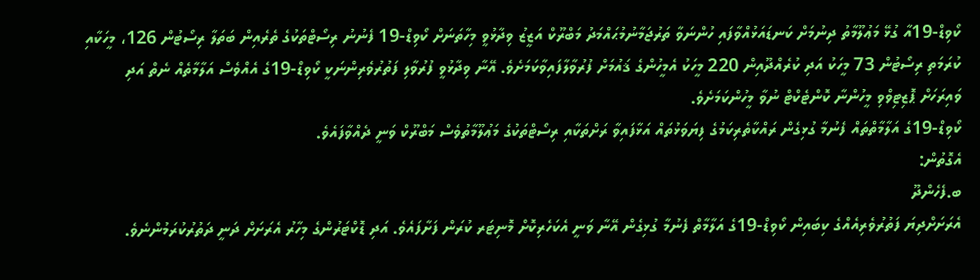ކޯވިޑް-19އާ ގުޅޭ މަޢުލޫމާތު ދިނުމަށް ކަނޑައަޅުއްވާފައި ހުންނަވާ ތަރުޖަމާނުމުޙައްމަދު މަބްރޫކް އަޒީޒު ވިދާޅުވީ މިހާތަނަށް ކޯވިޑް-19 ފެނުނު ރިސޯޓްތަކުގެ ތެރެއިން ބަތަލާ ރިސޯޓުން 126، މީހަކާއި ކުރަމަތި ރިސޯޓުން 73 މީހަކު އަދި ކުރެއްދޫއިން 220 މީހަކު އެމީހުންގެ ޤައުމަށް ފުރުވާލާފައިވާކަމަށެވެ. އޭނާ ވިދާޅުވީ ފުރުވާލި ފަތުރުވެރިންނަކީ ކޯވިޑް-19ގެ އެއްވެސް އަލާމާތެއް ނެތް އަދި ވައިރަހަށް ޕޮޒިޓިވްވި މީހުންނާ ކޮންޓެކްޓް ނުވާ މީހުންކަމަށެވެ.
ކޯވިޑް-19ގެ އަލާމާތްތައް ފެނުމާ ގުޅިގެން ރައްކާތެރިކަމުގެ ފިޔަވަޅުތައް އަޅާފައިވާ ރަށްތަކާއި ރިސޯޓްތަކުގެ މަޢުލޫމާތުވެސް މަބްރޫކް ވަނީ ދެއްވާފައެވެ.
އެގޮތުން:
ބ.ފެހެންދޫ
އެރަށަށްދިޔަ ފަތުރުވެރިއެއްގެ ކިބައިން ކޯވިޑް-19ގެ އަލާމާތް ފެނުމާ ގުޅިގެން އޭނާ ވަނީ އެކަހެރިކޮށް މޮނިޓަރ ކުރަން ފަށާފައެވެ. އަދި ޑޮކްޓަރުންގެ މިހާރު އެރަށަށް ދަނީ ދަތުރުކުރަމުންނެވެ.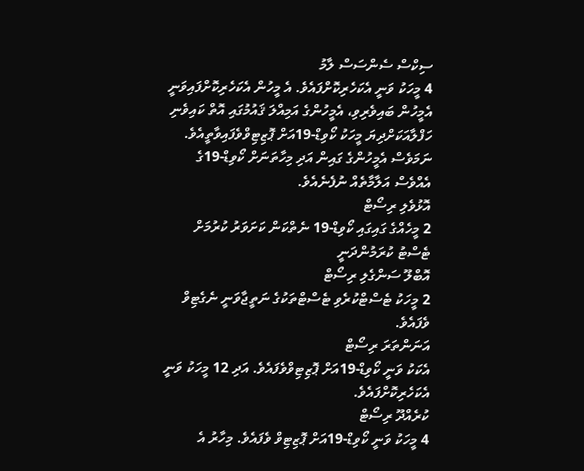ސިކްސް ސެންސަސް ލާމު
4 މީހަކު ވަނީ އެކަހެރިކޮށްފައެވެ. އެ މީހުން އެކަހެރިކޮށްފައިވަނީ އެމީހުން ބައިވެރިވި، އެމީހުންގެ އަމިއްލަ ޤައުމުގައި އޮތް ކައިވެނި ހަފްލާއަކަށްދިޔަ މީހަކު ކޯވިޑް-19އަށް ޕޮޒިޓިވްވެފައިވާތީއެވެ. ނަމަވެސް އެމީހުންގެ ގައިން އަދި މިހާތަނަށް ކޯވިޑް-19ގެ އެއްވެސް އަލާމާތެއް ނުފެނެއެވެ.
އޮޅުވެލި ރިސޯޓް
2 މީހެއްގެ ގައިގައި ކޯވިޑް-19 ނެތްކަން ކަށަވަރު ކުރުމަށް ޓެސްޓު ކުރަމުންދަނީ
އޮބްލޫ ސަންގެލި ރިސޯޓް
2 މީހަކު ޓެސްޓްކުރެވި ޓެސްޓްތަކުގެ ނަތީޖާވަނީ ނެގެޓިވް ވެފައެވެ.
އަނަންތަރަ ރިސޯޓް
އެކަކު ވަނީ ކޯވިޑް-19އަށް ޕޮޒިޓިވްވެފައެވެ. އަދި 12 މީހަކު ވަނީ އެކަހެރިކޮށްފައެވެ.
ކުރެއްދޫ ރިސޯޓް
4 މީހަކު ވަނީ ކޯވިޑް-19އަށް ޕޮޒިޓިވް ވެފައެވެ. މިހާރު އެ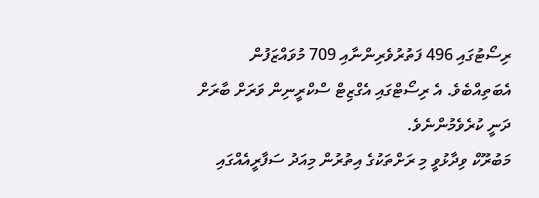ރިސޯޓުގައި 496 ފަތުރުވެރިންނާއި 709 މުވައްޒަފުން އެބަތިއްބެވެ. އެ ރިސޯޓްގައި އެގްޒިޓް ސްކްރީނިން ވަރަށް ބާރަށް ދަނީ ކުރެވެމުންނެވެ.
މަބުރޫކް ވިދާޅުވީ މި ރަށްތަކުގެ އިތުރުން މިއަދު ސަފާރީއެއްގައި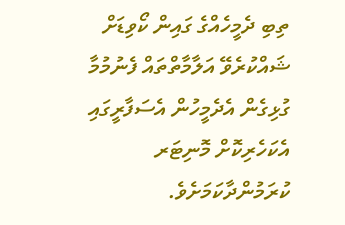ތިބި ދެމީހެއްގެ ގައިން ކޯވިޑަށް ޝައްކުރެވޭ އަލާމާތްތައް ފެނުމުމާ ގުޅިގެން އެދެމީހުން އެސަފާރީގައި އެކަހެރިކޮށް މޮނިޓަރ ކުރަމުންދާކަމަށެވެ.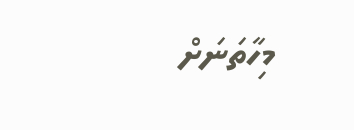މިހާތަނަށް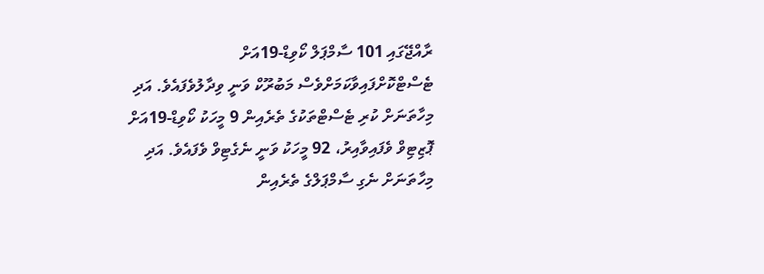ރާއްޖޭގައި 101 ސާމްޕަލް ކޯވިޑް-19އަށް ޓެސްޓްކޮށްފައިވާކަމަށްވެސް މަބުރޫކް ވަނީ ވިދާލުވެފައެވެ. އަދި މިހާތަނަށް ކުރި ޓެސްޓްތަކުގެ ތެރެއިން 9 މީހަކު ކޯވިޑް-19އަށް ޕޮޒިޓިވް ވެފައިވާއިރު، 92 މީހަކު ވަނީ ނެގެޓިވް ވެފައެވެ. އަދި މިހާތަނަށް ނެގި ސާމްޕަލްގެ ތެރެއިން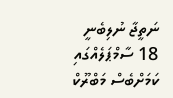ނަތީޖާ ނުލިބެނީ 18 ސާމްޕަލެއްގައި ކަމަށްބެސް މަބްރޫކް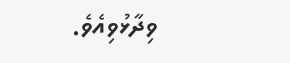ވިދާޅުވިއެވެ.